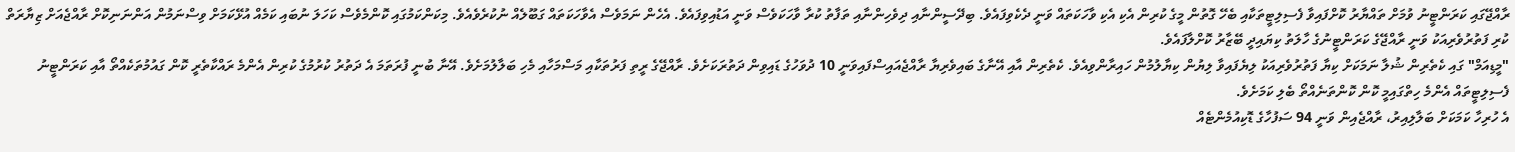ރާއްޖޭގައި ކަރަންޓީނު ވުމަށް ތައްޔާރު ކޮށްފައިވާ ފެސިލިޓީތަކާއި ބެހޭ ގޮތުން މީގެ ކުރިން އެކި އެކި ވާހަކަތައް ވަނީ ދެކެވިފައެވެ. ބިދޭސީންނާއި ދިވެހިންނާއި ތަފާތު ކުރާ ވާހަކަވެސް ވަނީ އަޑުއިވިފައެވެ. އެހެން ނަމަވެސް އެވާހަކަތައް ގަބޫލެއް ނުކުރެވެއެވެ. މިކަންކަމުގައި ކޮންމެވެސް ކަހަލަ ނުބައި ކަމެއް އުޅޭކަމަށް ވިސްނަމުން އަންނަނިކޮށް ރާއްޖެއަށް ޒިޔާރަތް ކުރި ފަތުރުވެރިއަކު ވަނީ ރާއްޖޭގެ ކަރަންޓީނުގެ ހާލަތު ކިޔައިދީ ބޭޒާރު ކޮށްލާފައެވެ.
"މީޑިއަމް" ގައި ކެތެރިން ޝުލާ ނަމަކަށް ކިޔާ ފަތުރުވެރިއަކު ލިޔެފައިވާ ލިޔުން ކިޔާލުމުން ހައިރާންވިއެވެ. ކެތެރިން އާއި އޭނާގެ ބައިވެރިޔާ ރާއްޖެއައިސްފައިވަނީ 10 ދުވަހުގެ ޑައިވިން ދަތުރަކަށެވެ. ރާއްޖޭގެ ރީތި ފަރުތަކާއި މަސްމަހާއި މެހި ބަލާލުމަށެވެ. އޭނާ ބުނީ ފުރަތަމަ އެ ދަތުރު ކުރުމުގެ ކުރިން އެންމެ ރައްކާތެރީ ކޮން ގައުމުތަކެއްތޯ އާއި ކަރަންޓީނު ފެސިލިޓީތައް އެންމެ ހިތްގައިމީ ކޮން ކޮންތަނެއްތޯ ބެލި ކަމަށެވެ.
އެ ހުރިހާ ކަމަކަށް ބަލާލިއިރު، ރާއްޖެއިން ވަނީ 94 ސަފުހާގެ ޑޮކިއުމެންޓެއް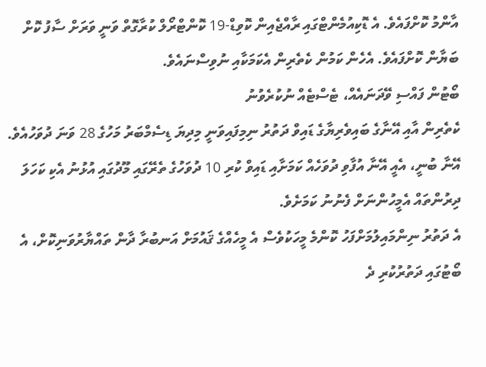އާންމު ކޮށްފައެވެ. އެ ޑޮކިއުމެންޓްގައި ރާއްޖެއިން ކޮވިޑް-19 ކޮންޓްރޯލް ކުރާގޮތް ވަނީ ވަރަށް ސާފު ކޮށް ބަޔާން ކޮށްފައެވެ. އެހެން ކަމުން ކެތެރިން އެކަމަކާއި ނުވިސްނައެވެ.
ބޯޓުން ފައްސި ވޭދަނައެއް، ޓެސްޓެއް ނުކުރެވުނު
ކެތެރިން އާއި އޭނާގެ ބައިވެރިޔާގެ ޑައިވް ދަތުރު ނިމިފައިވަނީ މިދިޔަ ޑިސެމްބަރު މަހުގެ 28 ވަނަ ދުވަހުއެވެ. އޭނާ ބުނީ، އެއީ އޭނާ އުފާވި ދުވަހެއް ކަމަށާއި ޑައިވް ކުރި 10 ދުވަހުގެ ތެރޭގައި މޫދުގައި އުޅުނު އެކި ކަހަލަ ދިރުންތައް އެމީހުންނަށް ފެނުނު ކަމަށެވެ.
އެ ދަތުރު ނިންމައިލުމަށްފަހު ކޮންމެ މީހަކުވެސް އެ މީހެއްގެ ޤައުމަށް އަނބުރާ ދާން ތައްޔާރުވަނިކޮށް، އެ ބޯޓުގައި ދަތުރުކުރި ދެ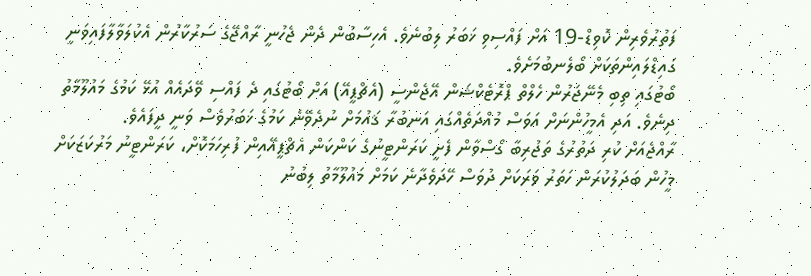ފަތުރުވެރިން ކޮވިޑް-19 އަށް ފައްސިވި ޚަބަރު ލިބުނެވެ. އެހިސާބުން ދެން ޖެހުނީ ރާއްޖޭގެ ސަރުކާރުން އެކުލަވާލާފައިވަނީ ގައިޑްލައިންތަކަށް ބޯލެނބުމަށެވެ.
ބޯޓުގައި ތިބި މެނޭޖަރުން ހެލްތް ޕްރޮޓެކްޝަން އޭޖެންސީ (އެޗްޕީއޭ) އަށް ބޯޓުގައި ދެ ފައްސި ވޭދައެއް އުޅޭ ކަމުގެ މައުލޫމާތު ދިނެވެ. އަދި އެމީހުންނަށް އަވަސް މުއްދަތެއްގައި އަނބުރާ ޤައުމަށް ނުދެވޭނެ ކަމުގެ ޚަބަރުވެސް ވަނީ ދީފައެވެ.
ރާއްޖެއަށް ކުރި ދަތުރުގެ ތަޖުރިބާ ގޯސްވާން ފެށީ ކަރަންޓީނުގެ ކަންކަން އެޗްޕީއޭއިން ފުރިހަމަކޮށް، ކަރަންޓީނު މަރުކަޒަކަށް މީހުން ބަދަލުކުރަން ހަތަރު ވަރަކަށް ދުވަސް ހޭދަވެދާނެ ކަމަށް މައުލޫމާތު ލިބުނު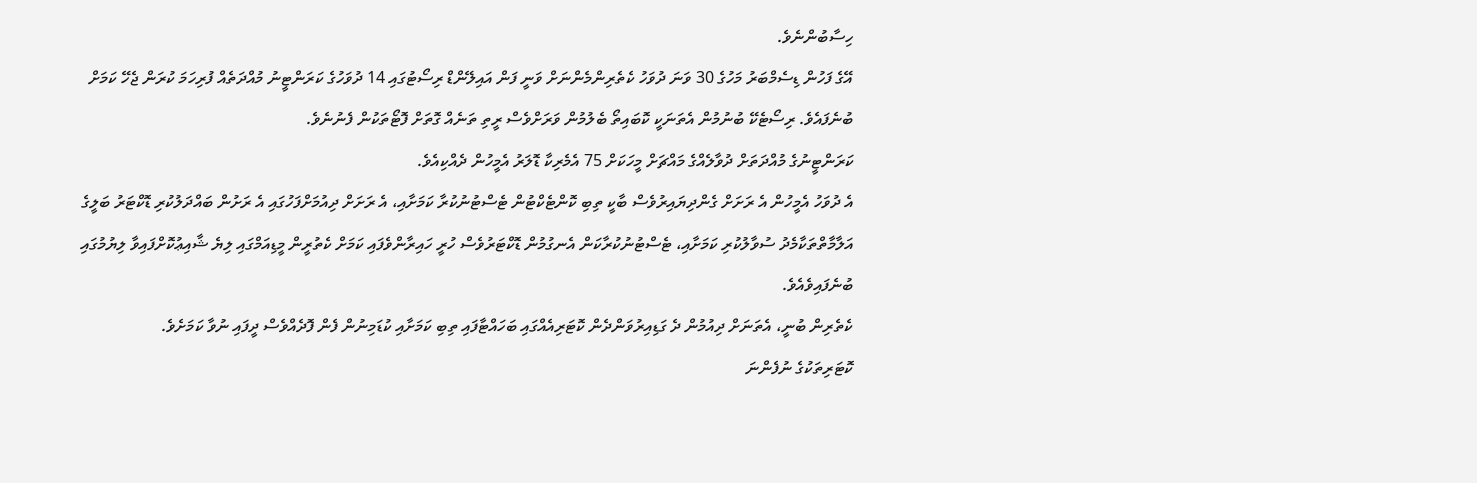ހިސާބުންނެވެ.
އޭގެ ފަހުން ޑިސެމްބަރު މަހުގެ 30 ވަނަ ދުވަހު ކެތެރިންމެންނަށް ވަނީ ފަން އައިލޭންޑް ރިސޯޓުގައި 14 ދުވަހުގެ ކަރަންޓީނު މުއްދަތެއް ފުރިހަމަ ކުރަން ޖެހޭ ކަމަށް ބުނެފައެވެ. ރިސޯޓެކޭ ބުނުމުން އެތަނަކީ ކޮބައިތޯ ބެލުމުން ވަރަށްވެސް ރީތި ތަނެއް ގޮތަށް ފޮޓޯތަކުން ފެނުނެވެ.
ކަރަންޓީނުގެ މުއްދަތަށް ދުވާލެއްގެ މައްޗަށް މީހަކަށް 75 އެމެރިކާ ޑޮލަރު އެމީހުން ދެއްކިއެވެ.
އެ ދުވަހު އެމީހުން އެ ރަށަށް ގެންދިޔައިރުވެސް ބާކީ ތިބި ކޮންޓެކްޓުން ޓެސްޓުނުކުރާ ކަމަށާއި، އެ ރަށަށް ދިއުމަށްފަހުގައި އެ ރަށުން ބައްދަލުކުރި ޑޮކްޓަރު ބަލީގެ އަލާމާތްތަކާމެދު ސުވާލުކުރި ކަމަށާއި، ޓެސްޓުނުކުރާކަން އެނގުމުން ޑޮކްޓަރުވެސް ހުރީ ހައިރާންވެފައި ކަމަށް ކެތުރީން މީޑިއަމްގައި ލިޔެ ޝާއިޢުކޮށްފައިވާ ލިޔުމުގައި ބުނެފައިވެއެވެ.
ކެތެރިން ބުނީ، އެތަނަށް ދިއުމުން ދެ ގަޑިއިރުވަންދެން ކޮޓަރިއެއްގައި ބަހައްޓާފައި ތިބި ކަމަށާއި ކުޑަމިނުން ފެން ފޮދެއްވެސް ދީފައި ނުވާ ކަމަށެވެ.
ކޮޓަރިތަކުގެ ނުފެންނަ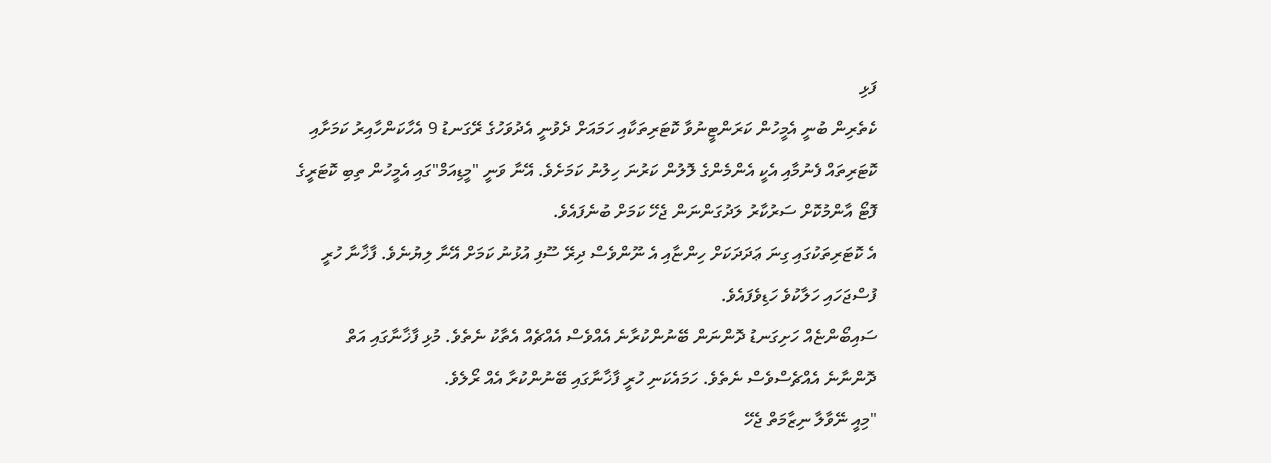ފަޅި
ކެތެރިން ބުނީ އެމީހުން ކަރަންޓީނުވާ ކޮޓަރިތަކާއި ހަމައަށް ދެވުނީ އެދުވަހުގެ ރޭގަނޑު 9 އެހާކަންހާއިރު ކަމަށާއި ކޮޓަރިތައް ފެނުމާއި އެކީ އެންމެންގެ ލޮލުން ކަރުނަ ހިލުނު ކަމަށެވެ. އޭނާ ވަނީ "މީޑިއަމް"ގައި އެމީހުން ތިބި ކޮޓަރީގެ ފޮޓޯ އާންމުކޮށް ސަރުކާރު ލަދުގަންނަން ޖެހޭ ކަމަށް ބުނެފައެވެ.
އެ ކޮޓަރިތަކުގައި ގިނަ ޢަދަދަކަށް ހިންޏާއި އެ ނޫންވެސް ދިރޭ ސޫފި އުޅުނު ކަމަށް އޭނާ ލިޔުނެވެ. ފާޚާނާ ހުރީ ފުސްޖަހައި ހަލާކުވެ ހަޑިވެފައެވެ.
ސައިބޯންޏެއް ހަށިގަނޑު ދޮންނަން ބޭނުންކުރާނެ އެއްވެސް އެއްޗެއް އެތާކު ނެތެވެ. މުޅި ފާޚާނާގައި އަތް ދޮންނާނެ އެއްޗެސްވެސް ނެތެވެ. ހަމައެކަނި ހުރީ ފާޚާނާގައި ބޭނުންކުރާ އެއް ރޯލެވެ.
"މިއީ ނޭވާލާ ނިޒާމަތް ޖެހޭ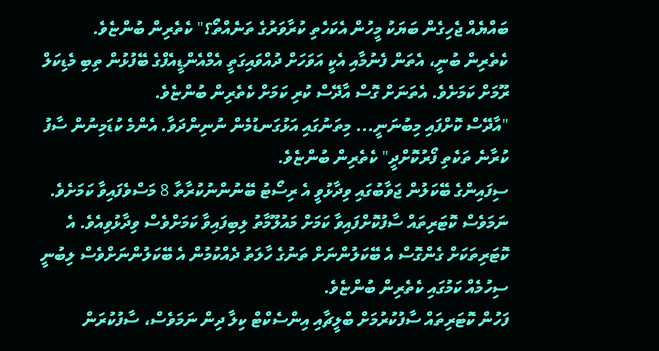ބައްޔެއް ޖެހިގެން ބަޔަކު މީހުން އެކަހެތި ކުރާވަރުގެ ތަނެއްތޯ؟" ކެތެރިން ބުންޏެވެ.
ކެތެރިން ބުނީ، އެތަން ފެނުމާއި އެކީ އަވަހަށް ދުއްވައިގަތީ އެމްއެންޑީއެފްގެ ބޭފުޅުން ތިބި މެޑިކަލް ރޫމަށް ކަމަށެވެ. އެތަނަށް ގޮސް އާދޭސް ކުރި ކަމަށް ކެތެރިން ބުންޏެވެ.
"އާދޭސް ކޮށްފައި މިބުނަނީ... މިތަނުގައި އަޅުގަނޑުމެން ނުނިންދަވާ. އެންމެ ކުޑަމިނުން ސާފު ކުރާނެ ތަކެތި ފޯރުކޮށްދީ" ކެތެރިން ބުންޏެވެ.
ސިފައިންގެ ބޭކަލުން ޖަވާބުގައި ވިދާޅުވީ އެ ރިސޯޓު ބޭނުންނުކުރާތާ 8 މަސްވެފައިވާ ކަމަށެވެ. ނަމަވެސް ކޮޓަރިތައް ސާފުކޮށްފައިވާ ކަމަށް މައުލޫމާތު ލިބިފައިވާ ކަމަށްވެސް ވިދާޅުވިއެވެ. އެ ކޮޓަރިތަކަށް ގެންގޮސް އެ ބޭކަލުންނަށް ތަނުގެ ހާލަތު ދެއްކުމުން އެ ބޭކަލުންނަށްވެސް ލިބުނީ ސިހުމެއް ކަމުގައި ކެތެރިން ބުންޏެވެ.
ފަހުން ކޮޓަރިތައް ސާފުކުރުމަށް ބްލީޗާއި އިންސެކްޓް ކިލާ ދިން ނަމަވެސް، ސާފުކުރަން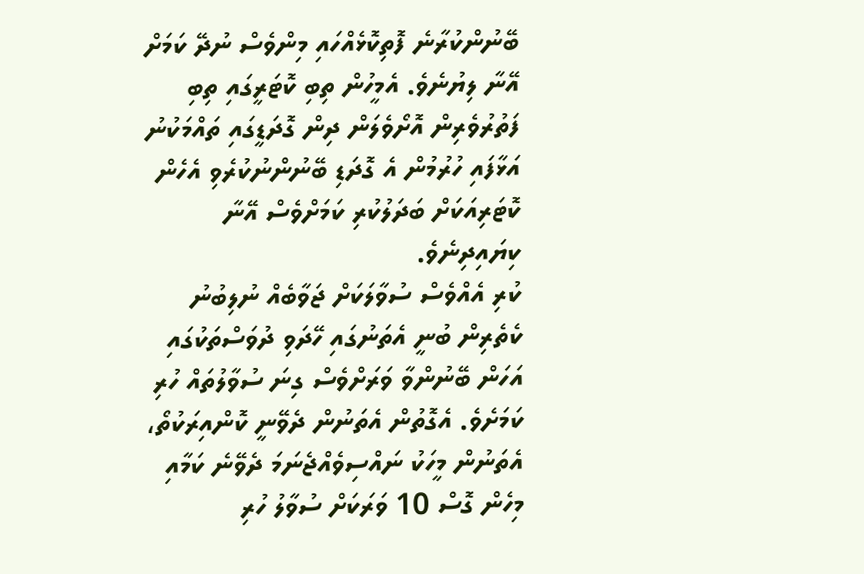ބޭނުންކުރާނެ ފޮތިކޮޅެއްހައި މިންވެސް ނުދޭ ކަމަށް އޭނާ ލިޔުނެވެ. އެމީހުން ތިބި ކޮޓަރީގައި ތިބި ފަތުރުވެރިން އޮށޯވެލަން ދިން ގޮދަޑީގައި ތައްމަކުނު އަޅާފައި ހުރުމުން އެ ގޮދަޑި ބޭނުންނުކުރެވި އެހެން ކޮޓަރިއަކަށް ބަދަލުކުރި ކަމަށްވެސް އޭނާ ކިޔައިދިނެވެ.
ކުރި އެއްވެސް ސުވާލަކަށް ޖަވާބެއް ނުލިބުނު
ކެތެރިން ބުނީ އެތަނުގައި ހޭދަވި ދުވަސްތަކުގައި އަހަން ބޭނުންވާ ވަރަށްވެސް ގިނަ ސުވާލުތައް ހުރި ކަމަށެވެ. އެގޮތުން އެތަނުން ދެވޭނީ ކޮންއިރަކުތޯ، އެތަނުން މީހަކު ނައްސިވެއްޖެނަމަ ދެވޭނެ ކަމާއި މިހެން ގޮސް 10 ވަރަކަށް ސުވާލު ހުރި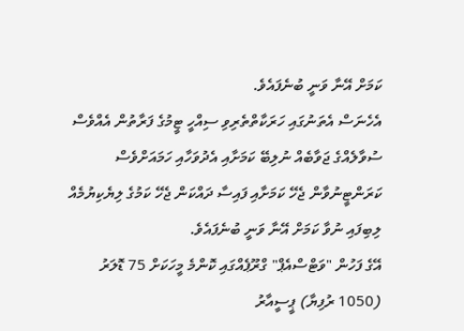ކަމަށް އޭނާ ވަނީ ބުނެފައެވެ.
އެހެނަސް އެތަނުގައި ހަރަކާތްތެރިވި ސިއްހީ ޓީމުގެ ފަރާތުން އެއްވެސް ސުވާލެއްގެ ޖަވާބެއް ނުލިބޭ ކަމަށާއި އެދުވަހާއި ހަމައަށްވެސް ކަރަންޓީނުވާން ޖެހޭ ކަމަށާއި ފައިސާ ދައްކަން ޖެހޭ ކަމުގެ ލިޔެކިޔުމެއް ލިބިފައި ނުވާ ކަމަށް އޭނާ ވަނީ ބުނެފައެވެ.
އޭގެ ފަހުން "ވަޓްސްއެޕް" ގްރޫޕެއްގައި ކޮންމެ މީހަކަށް 75 ޑޮލަރު (1050 ރުފިޔާ) ޕީސީއާރު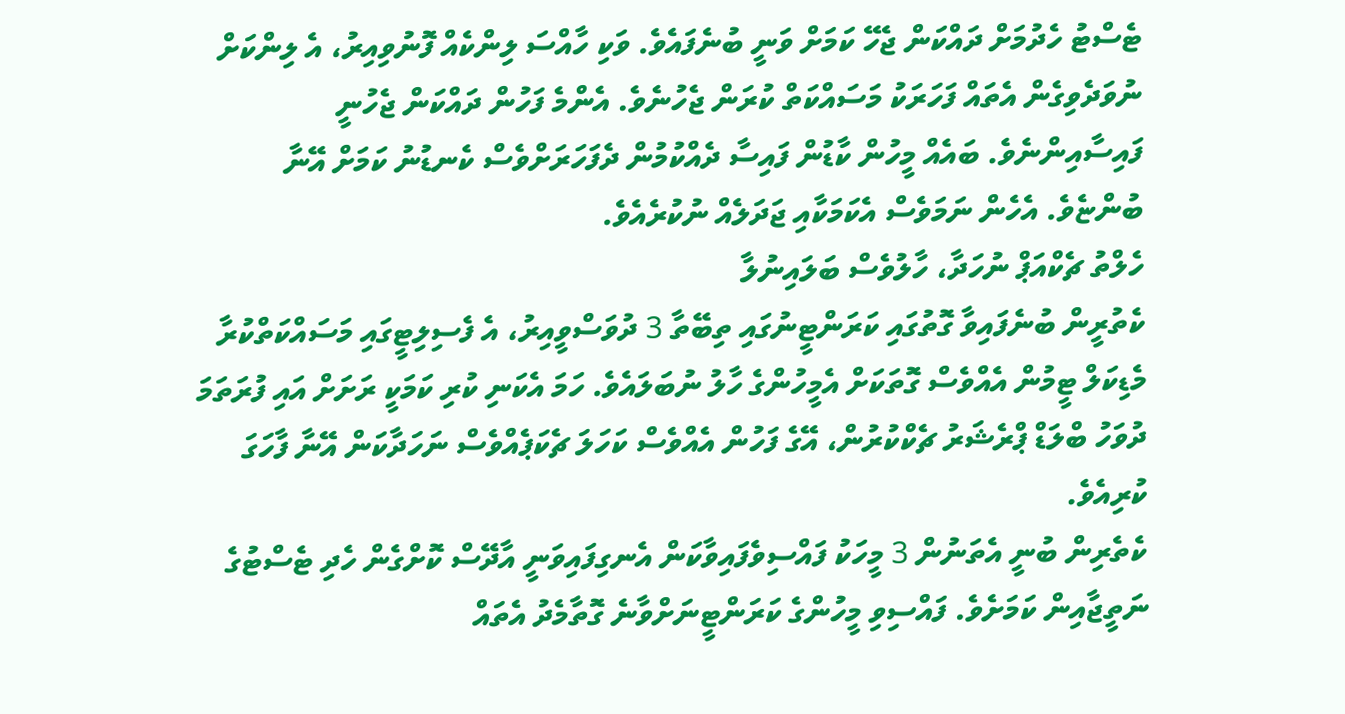ޓެސްޓު ހެދުމަށް ދައްކަން ޖެހޭ ކަމަށް ވަނީ ބުނެފައެވެ. ވަކި ހާއްސަ ލިންކެއް ފޮނުވިއިރު، އެ ލިންކަށް ނުވަދެވިގެން އެތައް ފަހަރަކު މަސައްކަތް ކުރަން ޖެހުނެވެ. އެންމެ ފަހުން ދައްކަން ޖެހުނީ ފައިސާއިންނެވެ. ބައެއް މީހުން ކާޑުން ފައިސާ ދެއްކުމުން ދެފަހަރަށްވެސް ކެނޑުނު ކަމަށް އޭނާ ބުންޏެވެ. އެހެން ނަމަވެސް އެކަމަކާއި ޖަދަލެއް ނުކުރެއެވެ.
ހެލްތު ޗެކްއަޕް ނުހަދާ، ހާލުވެސް ބަލައިނުލާ
ކެތުރީން ބުނެފައިވާ ގޮތުގައި ކަރަންޓީނުގައި ތިބޭތާ 3 ދުވަސްވީއިރު، އެ ފެސިލިޓީގައި މަސައްކަތްކުރާ މެޑިކަލް ޓީމުން އެއްވެސް ގޮތަކަށް އެމީހުންގެ ހާލު ނުބަލައެވެ. ހަމަ އެކަނި ކުރި ކަމަކީ ރަށަށް އައި ފުރަތަމަ ދުވަހު ބްލަޑް ޕްރެޝަރު ޗެކްކުރުން، އޭގެ ފަހުން އެއްވެސް ކަހަލަ ޗެކަޕެއްވެސް ނަހަދާކަން އޭނާ ފާހަގަ ކުރިއެވެ.
ކެތެރިން ބުނީ އެތަނުން 3 މީހަކު ފައްސިވެފައިވާކަން އެނގިފައިވަނީ އާދޭސް ކޮށްގެން ހެދި ޓެސްޓުގެ ނަތީޖާއިން ކަމަށެވެ. ފައްސިވި މީހުންގެ ކަރަންޓީނަށްވާނެ ގޮތާމެދު އެތައް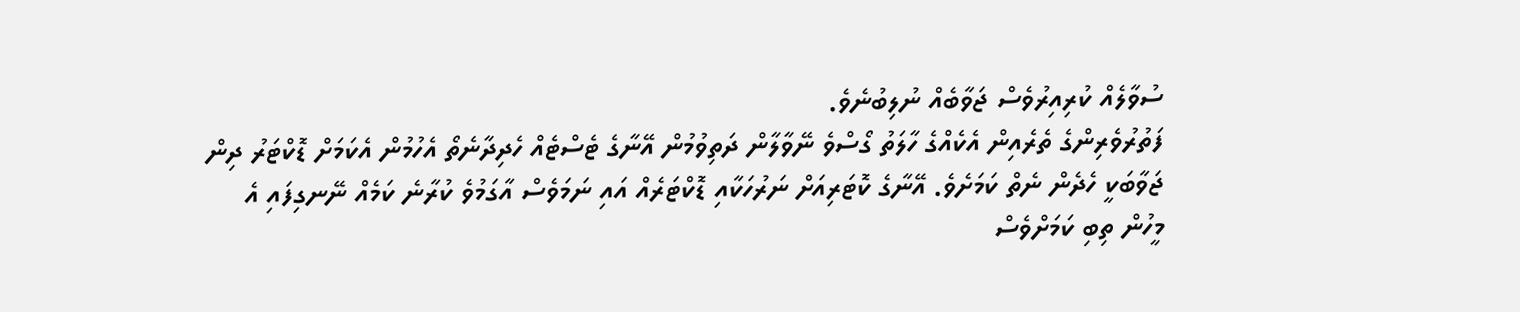ސުވާލެއް ކުރިއިރުވެސް ޖަވާބެއް ނުލިބުނެވެ.
ފަތުރުވެރިންގެ ތެރެއިން އެކެއްގެ ހާލަތު ގޯސްވެ ނޭވާލާން ދަތިވުމުން އޭނާގެ ޓެސްޓެއް ހެދިދާނެތޯ އެހުމުން އެކަމަށް ޑޮކްޓަރު ދިން ޖަވާބަކީ ހެދެން ނެތް ކަމަށެވެ. އޭނާގެ ކޮޓަރިއަށް ނަރުހަކާއި ޑޮކްޓަރެއް އައި ނަމަވެސް އާގަމުވެ ކުރާނެ ކަމެއް ނޭނގިފައި އެ މީހުން ތިބި ކަމަށްވެސް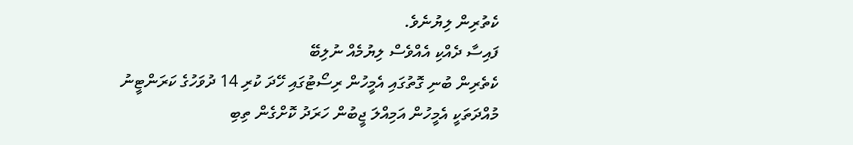ކެތުރިން ލިޔުނެވެ.
ފައިސާ ދެއްކި އެއްވެސް ލިޔުމެއް ނުލިބޭ
ކެތެރިން ބުނި ގޮތުގައި އެމީހުން ރިސޯޓުގައި ހޭދަ ކުރި 14 ދުވަހުގެ ކަރަންޓީނު މުއްދަތަކީ އެމީހުން އަމިއްލަ ޖީބުން ހަރަދު ކޮށްގެން ތިބި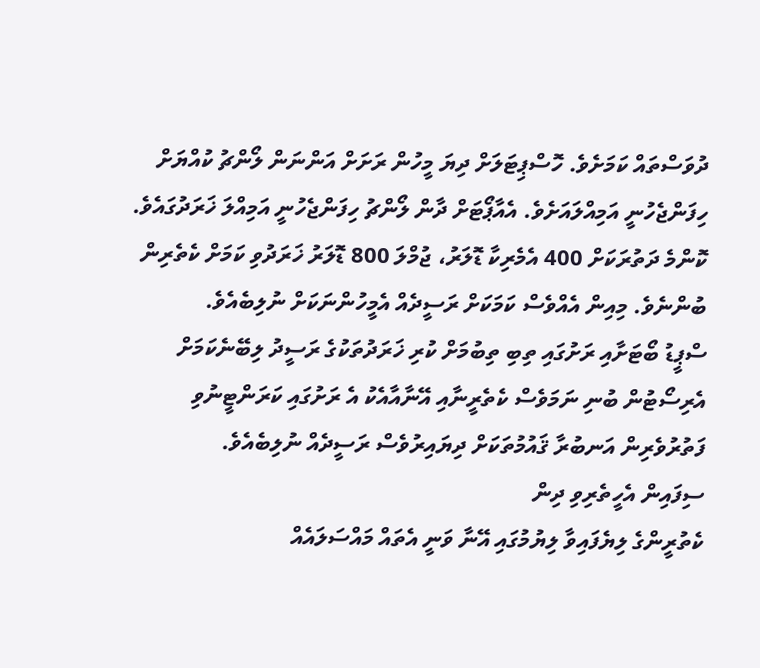ދުވަސްތައް ކަމަށެވެ. ހޮސްޕިޓަލަށް ދިޔަ މީހުން ރަށަށް އަންނަން ލޯންޗު ކުއްޔަށް ހިފަންޖެހުނީ އަމިއްލައަށެވެ. އެއާޕޯޓަށް ދާން ލޯންޗު ހިފަންޖެހުނީ އަމިއްލަ ޚަރަދުގައެވެ. ކޮންމެ ދަތުރަކަށް 400 އެމެރިކާ ޑޮލަރު، ޖުމްލަ 800 ޑޮލަރު ޚަރަދުވި ކަމަށް ކެތެރިން ބުންނެވެ. މިއިން އެއްވެސް ކަމަކަށް ރަސީދެއް އެމީހުންނަކަށް ނުލިބެއެވެ.
ސްޕީޑު ބޯޓަށާއި ރަށުގައި ތިބި ތިބުމަށް ކުރި ޚަރަދުތަކުގެ ރަސީދު ލިބޭނެކަމަށް އެރިސޯޓުން ބުނި ނަމަވެސް ކެތެރީނާއި އޭނާއާއެކު އެ ރަށުގައި ކަރަންޓީނުވި ފަތުރުވެރިން އަނބުރާ ޤައުމުތަކަށް ދިޔައިރުވެސް ރަސީދެއް ނުލިބެއެވެ.
ސިފައިން އެހީތެރިވި ދިން
ކެތުރީންގެ ލިޔެފައިވާ ލިޔުމުގައި އޭނާ ވަނީ އެތައް މައްސަލައެއް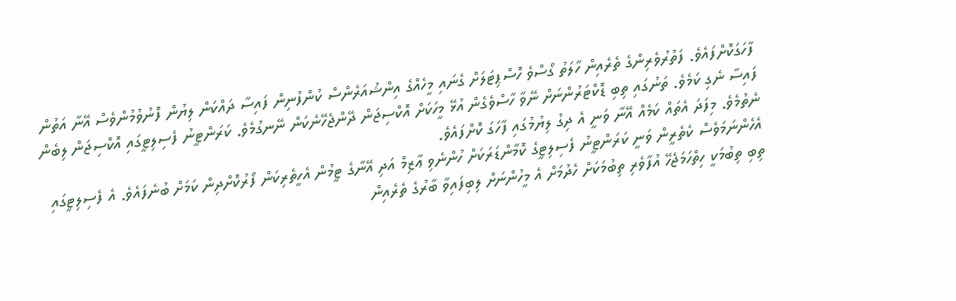ފާހަގަކޮށްފައެވެ. ފަތުރުވެރިންގެ ތެރެއިން ހާލަތު ގޯސްވެ ހޮސްޕިޓަލަށް ގެނައި މީހެއްގެ އިންޝުއަރެންސް ކުންފުނިން ފައިސާ ދައްކަން ލިޔުން ފޮނުވުމުންވެސް އޭނާ އަތުން ފައިސާ ނެގި ކަމެވެ. ތަނުގައި ތިބި ޑޮކްޓަރުންނަށް ނޭވާ ހާސްވެގެން އުޅޭ މީހަކަށް އޮކްސިޖަން ދޭންޖެހޭނެކަން ނޭނގުމެވެ. ކަރަންޓީނު ފެސިލިޓީގައި އޮކްސިޖަން ލިބެން ނެތުމެވެ. މިފަދަ އެތައް ކަމެއް އޭނާ ވަނީ އެ ދިގު ލިޔުމުގައި ފާހަގަ ކޮށްފައެވެ.
އެހެންނަމަވެސް ކެތެރީން ވަނީ ކަރަންޓީނު ފެސިލިޓީގެ ކޮމާންޑަރަކަށް ހުންނެވި ޢާޒިމް އަދި އޭނާގެ ޓީމުން އެހީތެރިކަން ފޯރުކޮށްދިން ކަމަށް ބުނެފައެވެ. އެ ފެސިލިޓީގައި ތިބި ތިބުމަކީ ހިތްހަމަޖެހޭ އުފާވެރި ތިބުމަކަށް ހެދުމަށް އެ މީހުންނަށް ލިބިފައިވާ ބާރުގެ ތެރެއިން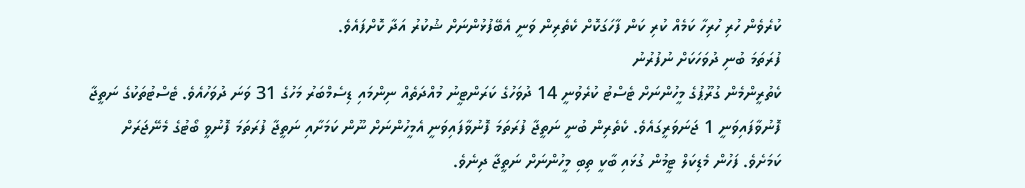ކުރެވެން ހުރި ހުރިހާ ކަމެއް ކުރި ކަން ފާހަގަކޮށް ކެތެރިން ވަނީ އެބޭފުޅުންނަށް ޝުކުރު އަދާ ކޮށްފައެވެ.
ފުރަތަމަ ބުނި ދުވަހަކަށް ނުފުރުނު
ކެތުރީންމެން ގުރޫޕުގެ މީހުންނަށް ޓެސްޓު ކުރެވުނީ 14 ދުވަހުގެ ކަރަންޓީނު މުއްދަތެއް ނިންމައި ޑިސެމްބަރު މަހުގެ 31 ވަނަ ދުވަހުއެވެ. ޓެސްޓުތަކުގެ ނަތީޖާ ފޮނުވާފައިވަނީ 1 ޖަނަވަރީގައެވެ. ކެތެރިން ބުނީ ނަތީޖާ ފުރަތަމަ ފޮނުވާފައިވަނީ އެމީހުންނަށް ނޫން ކަމަށާއި ނަތީޖާ ފުރަތަމަ ފޮނުވީ ބޯޓުގެ މެނޭޖަރަށް ކަމަށެވެ. ފަހުން މެޑިކަލް ޓީމުން ގުޅައި ބާކީ ތިބި މީހުންނަށް ނަތީޖާ ދިނެވެ.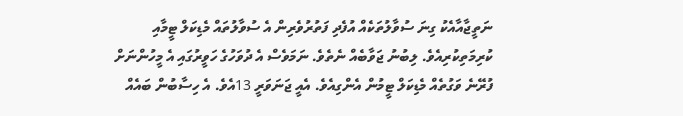ނަތީޖާއާއެކު ގިނަ ސުވާލުތަކެއް އުފެދި ފަތުރުވެރިން އެ ސުވާލުތައް މެޑިކަލް ޓީމާއި ކުރިމަތިކުރިއެވެ. ލިބުނު ޖަވާބެއް ނެތެވެ. ނަމަވެސް އެ ދުވަހުގެ ހަވީރުގައި އެ މީހުންނަށް ފުރޭނެ ވަގުތެއް މެޑިކަލް ޓީމުން އެންގިއެވެ. އެއީ ޖަނަވަރީ 13އެވެ. އެ ހިސާބުން ބައެއް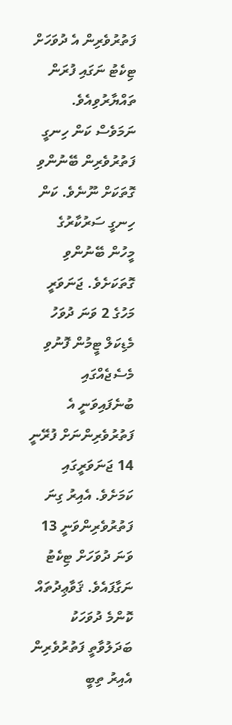ފަތުރުވެރިން އެ ދުވަހަށް ޓިކެޓު ނަގައި ފުރަން ތައްޔާރުވިއެވެ.
ނަމަވެސް ކަން ހިނގީ ފަތުރުވެރިން ބޭނުންވި ގޮތަކަށް ނޫނެވެ. ކަން ހިނގީ ސަރުކާރުގެ މީހުން ބޭނުންވި ގޮތަކަށެވެ. ޖަނަވަރީ މަހުގެ 2 ވަނަ ދުވަހު މެޑިކަލް ޓީމުން ފޮނުވި މެސެޖެއްގައި ބުނެފައިވަނީ އެ ފަތުރުވެރިންނަށް ފުރޭނީ 14 ޖަނަވަރީގައި ކަމަށެވެ. އެއިރު ގިނަ ފަތުރުވެރިންވަނީ 13 ވަނަ ދުވަހަށް ޓިކެޓު ނަގާފައެވެ. ޤަވާޢިދުތައް ކޮންމެ ދުވަހަކު ބަދަލުވާތީ ފަތުރުވެރިން އެއިރު ތިބީ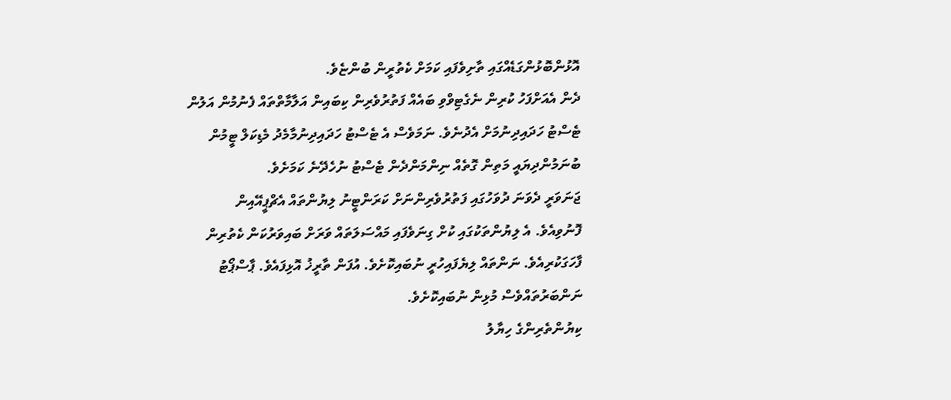އޮޅުންބޮޅުންގަޑެއްގައި ތާށިވެފައި ކަމަށް ކެތުރީން ބުންޏެވެ.
ދެން އެއަށްފަހު ކުރިން ނެގެޓިވްވި ބައެއް ފަތުރުވެރިން ކިބައިން އަލާމާތްތައް ފެނުމުން އަލުން ޓެސްޓު ހަދައިދިނުމަށް އެދުނެވެ. ނަމަވެސް އެ ޓެސްޓު ހަދައިދިނުމާމެދު މެޑިކަލް ޓީމުން ބުނަމުންދިޔައީ މަތިން ގޮތެއް ނިންމަންދެން ޓެސްޓު ނުހެދޭނެ ކަމަށެވެ.
ޖަނަވަރީ ދެވަނަ ދުވަހުގައި ފަތުރުވެރިންނަށް ކަރަންޓީނު ލިޔުންތައް އެޗްޕީއޭއިން ފޮނުވިއެވެ. އެ ލިޔުންތަކުގައި ކުށް ގިނަވެފައި މައްސަލަތައް ވަރަށް ބައިވަރުކަން ކެތުރިން ފާހަގަކުރިއެވެ. ނަންތައް ލިޔެފައިހުރީ ނުބައިކޮށެވެ. އުފަން ތާރީޚު އޮޅިފައެވެ. ޕާސްޕޯޓު ނަންބަރުތައްވެސް މުޅިން ނުބައިކޮށެވެ.
ކިޔުންތެރިންގެ ހިޔާލު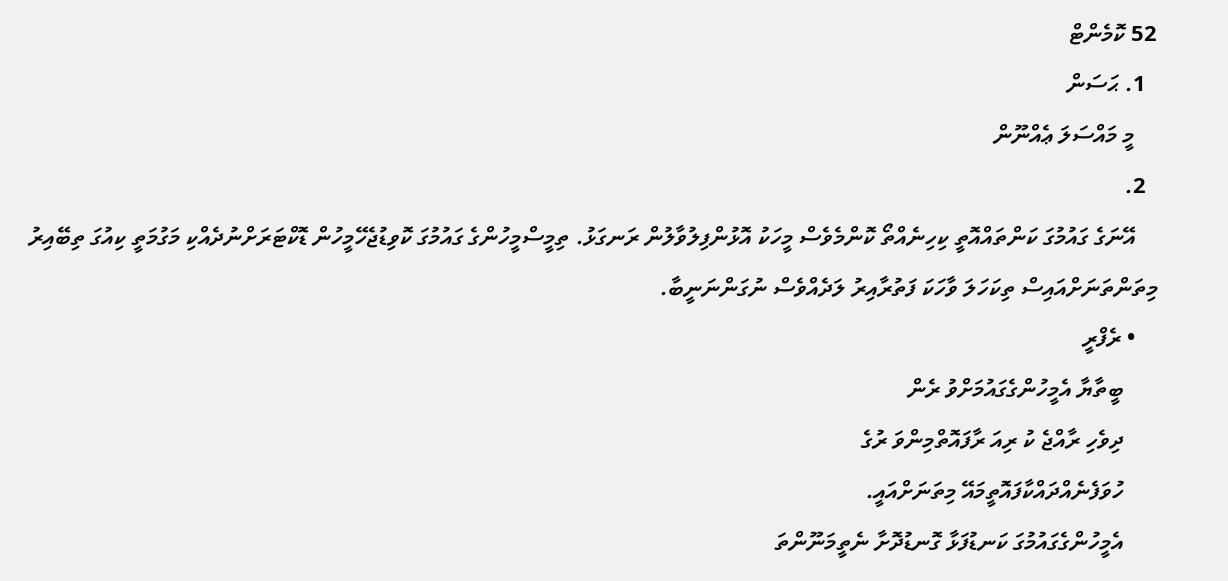52 ކޮމެންޓް
  1. ޙަސަން
    މީ މައްސަލަ ޢެއްނޫން
  2.
    އޭނަގެ ގައުމުގަ ކަންތައްއޮތީ ކިހިނެއްތޯ ކޮންމެވެސް މީހަކު އޮޅުންފިލުވާލުން ރަނގަޅު. ތިމީސްމީހުންގެ ގައުމުގަ ކޮވިޑުޖެހޭމީހުން ޑޮކްޓަރަށްނުދެއްކި މަގުމަތީ ކިއުގަ ތިބޭއިރު މިތަންތަނަށްއައިސް ތިކަހަލަ ވާހަކަ ފަތުރާއިރު ލަދެއްވެސް ނުގަންނަނީބާ.
    • ރެފްރީ
      ބީތާޔާ އެމީހުންގެގައުމަށްވު ރެން
      ދިވެހި ރާއްޖެ ކު ރިއަ ރާފައޮތްމިންވަ ރުގެ
      ހުވަފެނެއްދައްކާފައޮތީމައޭ މިތަނަށްއައީ.
      އެމީހުންގެގައުމުގަ ކަނޑުފަޅާ ގޮނޑުދޮށާ ނެތީމަނޫންތަ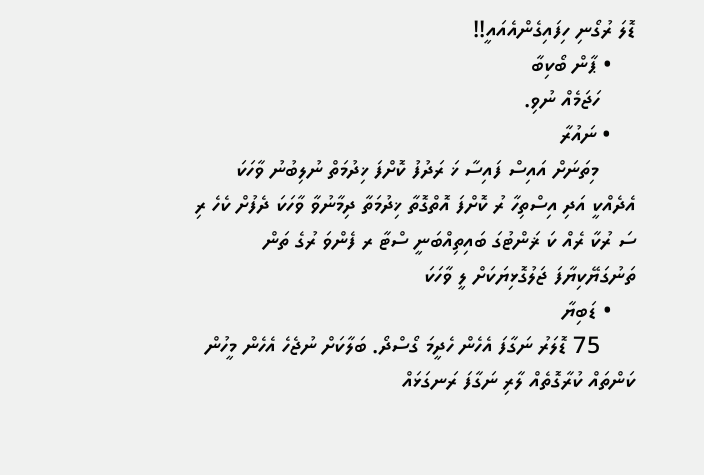ޑޮލަ ރުގޯނި ހިފައިގެންއެއައީ!!
    • ޕާން ބޯކިބާ
      ހަޖަމެއް ނުވި.
    • ނައުރާ
      މިތަނަށް އައިސް ފައިސާ ޚަ ރަދުފު ކޮށްފަ ޚިދުމަތް ނުލިބުނު ވާހަކަ އެދެއްކީ އަދި އިސްތިހާ ރު ކޮށްފަ އޮތްގޮތާ ޚިދުމަތާ ދިމާނުވާ ވާހަކަ ދެފުށް ކެހެ ރި ސަ ރުކާ ރެއް ކަ ޜަންޓުގަ ބައިތިއްބަނީ ސްޓާ ރ ފެންވަ ރުގެ ތަން ތަނުގަޔޭކިޔާފަ ޖަލުގޮޅިޔަކަށް ލީ ވާހަކަ
    • ޑަބިޔާ
      75 ޑޮލަރު ނަގާފަ އެހެން ހެދީމަ ގޯސްދޯ. ބަލާކަށް ނުޖެހެ އެހެން މީހުން ކަންތައް ކުރާގޮތެއް ލާރި ނަގާފަ ރަނގަޅައް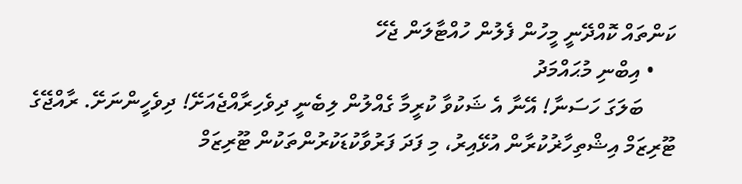ކަންތައް ކޮއްދޭނީ މީހުން ފެލުން ހުއްޓާލަން ޖެހޭ
    • އިބްނި މުޙައްމަދު
      ބަލަގަ ހަސަނާ! އޭނާ އެ ޝަކުވާ ކުރީމާ ގެއްލުން ލިބެނީ ދިވެހިރާއްޖެއަށޭ! ދިވެހީންނަށޭ. ރާއްޖޭގެ ޓޫރިޒަމް އިޝްތިހާޜުކުރާން އުޅޭއިރު، މި ފަދަ ފަރުވާކުޑަކުރުންތަކުން ޓޫރިޒަމް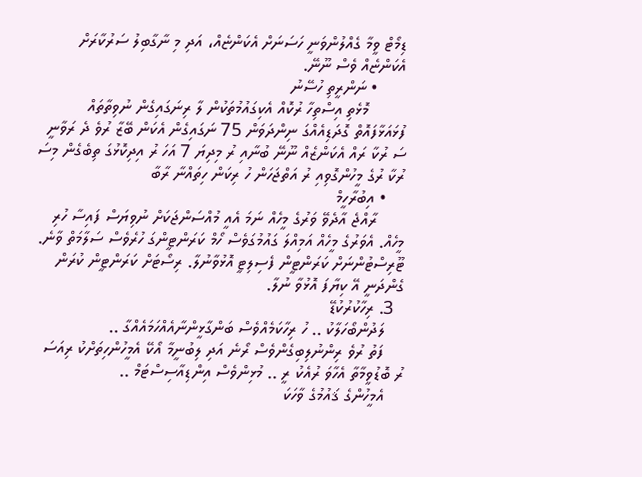ޑިމޯޓް ވީމާ ގެއްލުންވަނީ ހަސަނަށް އެކަންޏެއް، އަދި މި ނާގާބިލު ސަރުކާރަށް އެކަންޏެއް ވެސް ނޫނޭ.
      • ނަންރީތި ހުސޭނު
        މޮޅެތި އިސްތިހާ ރުކޮއް އެކިގައުމުތަކުން ލާ ރިނަގައިގެން ނުވިތާތައް ފުޅައަޅާފައޮތް ގޮދަޑިއެއްގަ ނިންދަވަން 75 ނަގައިގެން އެކަން ބޭޒާ ރުވެ ދެ ރަވާނީ ސަ ރުކާ ރައް އެކަންޒެއް ނޫނޭ ބުނާއި ރު މިދިޔަ 7 އަހަ ރު އިދިކޮޅުގަ ތިބެގެން މިސަ ރުކާ ރުގެ މީހުންގޮވިއި ރު އަތްޖަހަން ހު ރިކަން ހިތައްނާ ރާބާ
    • އިބުރާހީމް
      ރާއްޖެ އާދެވޭ ވަރުގެ މީހެއް ނަމަ އެއީ މުއްސަންޖަކަށް ނުވިޔަސް ފައިސާ ހުރި މީހެއް. އެވަރުގެ މީހެއް އަމިއްލަ ގައުމުގަވެސް ހޯމް ކަރަންޓީންގަ ހުރެވެސް ސަލާމަތް ވާނެ. ޓޫރިސްޓުންނަށް ކަރަންޓީން ފެސިލިޓީ އޮޅުވާނުލާ. ރިސޯޓަށް ކަރަންޓީން ކުރަން ގެންދަނީ އޭ ކިޔާފަ އޮޅުވާ ނުލާ.
  3. ރިހާކުރުކުޑޭ
    ލަދުންބޯހަލާކު .. ހު ރިހާކަމެއްވެސް ބަންގާޅީންނާއެއްހަމައެއްގާ ..
    ފަތު ރުވެ ރިންނުލިބިގެންވެސް ރޯނެ އަދި ލިބުނީމާ އޯކޭ އެމީހުންހިތަށްކު ރިއަސަ ރު ބޮޑުވީމާތާ އެހާވަ ރުއެކު ރީ .. މުޅިންވެސް އިންޑިއާސިސްޓަމް ..
    އެމީހުންގެ ޤައުމުގެ ވާހަކަ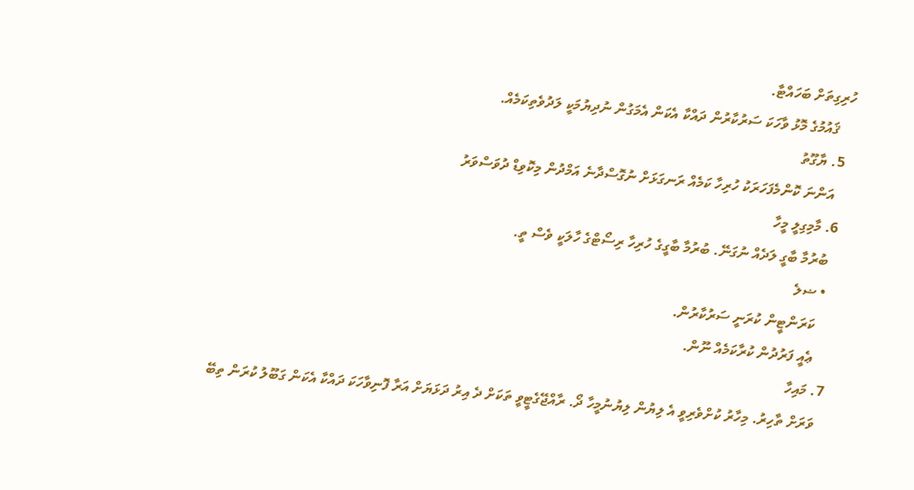ހުރިގިތަށް ބަހައްޓާ.
    ޤައުމުގެ މޮޅު ވާހަކަ ސަރުކާރުން ދައްކާ އެކަން އެމަގުން ނުދިޔުމަކީ ލަދުވެތިކަމެއް.
  5. ޔާގޫތު
    އަންނަ ކޮންމެފަހަރަކު ހުރިހާ ކަމެއް ރަނގަޅަށް ނުގޮސްދާނެ އަމްދުން މިކޮވިޑް ދުވަސްވަރު
  6. މާމިގިލީ މީހާ
    ބުރުމާ ބާގީ ލަދެއް ނުގަނޭ. ބުރުމާ ބާގީގެ ހުރިހާ ރިސޯޓްގެ ހާލަކީ ވެސް ތީ.
    • ޟލެ
      ކަރަންޓީން ކުރަނީ ސަރުކާރުން.
      ޢެއީ ފަރުދުން ކުރާކަމެއް ނޫން.
  7. މައިހާ
    ވަރަށް ތާހިރު. މިހާރު ކުށްވެރިވީ އެ ލިޔުން ލިޔުނުމީހާ ދޯ. ރާއްޖޭގެޓީވީ ތަކަށް ދެ އިރު ދަޅަޔަށް އަރާ ފޮނިވާހަކަ ދައްކާ އެކަން ގަބޫލު ކުރަން ތިބޭ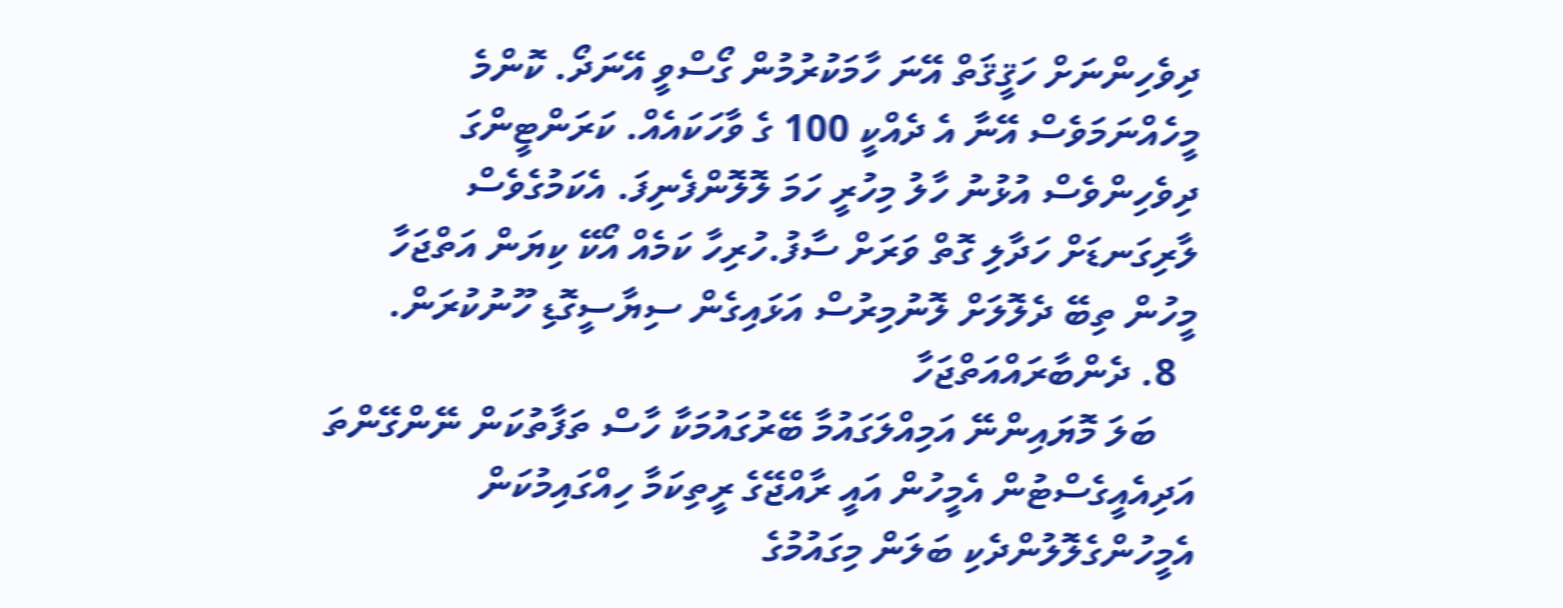ދިވެހިންނަށް ހަޤީޤަތް އޭނަ ހާމަކުރުމުން ގޯސްވީ އޭނަދޯ. ކޮންމެ މީހެއްނަމަވެސް އޭނާ އެ ދެއްކީ 100 ގެ ވާހަކައެއް. ކަރަންޓީންގަ ދިވެހިންވެސް އުޅުނު ހާލު މިހުރީ ހަމަ ލޮލޮންފެނިފަ. އެކަމުގެވެސް ލާރިގަނޑަށް ހަދާލި ގޮތް ވަރަށް ސާފު.ހުރިހާ ކަމެއް އޯކޭ ކިޔަން އަތްޖަހާ މީހުން ތިބޭ ދެލޮލަށް ލޮނުމިރުސް އަޅައިގެން ސިޔާސީގޮޑި ހޫނުކުރަން.
  8. ދެންބާރައްއަތްޖަހާ
    ބަލަ މޮޔައިންނޭ އަމިއްލަގައުމާ ބޭރުގައުމަކާ ހާސް ތަފާތުކަން ނޭންގޭންތަ އަދިއެއީގެސްޓުން އެމީހުން އައީ ރާއްޖޭގެ ރީތިކަމާ ހިއްގައިމުކަން އެމީހުންގެލޮލުންދެކި ބަލަން މިގައުމުގެ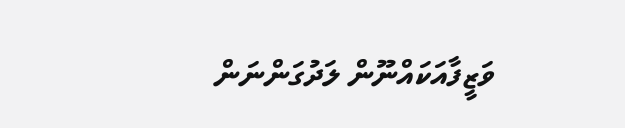ވަޒީފާއަކައްނޫން ލަދުގަންނަން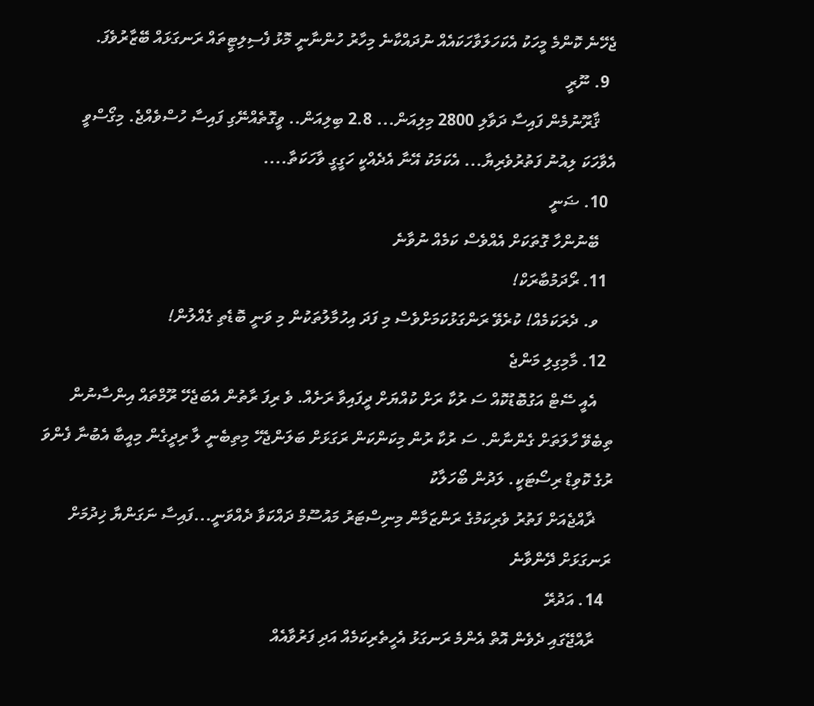ޖެހޭނެ ކޮންމެ މީހަކު އެކަހަލަވާހަކައެއް ނުދައްކާނެ މިހާރު ހުންނާނީ މޮޅު ފެސިލިޓީތައް ރަނގަޅައް ބޭޒާރުވެފަ.
  9. ނޫރީ
    ޤާރޫނުމެން ފައިސާ ދަވާލި 2800 މިލިއަން... 2.8 ބިލިއަން.. ވީގޮތެއްނޭގި ފައިސާ ހުސްވެއްޖެ. މިގޯސްވީ އެވާހަކަ ލިއުނު ފަތުރުވެރިޔާ... އެކަމަކު އޭނާ އެދެއްކީ ހަގީގީ ވާހަކަތާ....
  10. ޟަނީ
    ބޭނުންހާ ގޮތަކަށް އެއްވެސް ކަމެއް ނުވާނެ
  11. ރޯދަމުބާރަކް!
    ވ. ދެރަކަމެއް! ކުރެވޭ ރަންގަޅުކަމަށްވެސް މި ފަދަ އިހުމާލުތަކުން މި ވަނީ ބޮޑެތި ގެއްލުން!
  12. މާމިގިލި މަންޖެ
    އެއީ ސޭޓް އަގުބޮޑުކޮއް ސަ ރުކާ ރަށް ކުއްޔަށް ދީފައިވާ ރަށެއް. ވެ ރިފަ ރާތުން އެބަޖެހޭ ރޫމްތައް އިންސާނުން ތިބެވޭ ހާލަތަށް ގެންނާން. ސަ ރުކާ ރުން މިކަންކަން ރަގަޅަށް ބަލަންޖެހޭ މިތިބެނީ ލާ ރިދީގެން މިއީބާ އެބުނާ ފެންވަ ރުގެ ކޮވިޑް ރިސޯޓަކީ. ލަދުން ބޯހަލާކު
    ޜާއްޖެއަށް ފަތުރު ވެރިކަމުގެ ރަންޒަމާން މިނިސްޓަރު މައުސޫމް ދައްކަވާ ދެއްވަނީ...ފައިސާ ނަގަންޔާ ޚިދުމަށް ރަނގަޅަށް ދޭންވާނެ
  14. އަދުރޭ
    ރާއްޖޭގައި ދެވެން އޮތް އެންމެ ރަނގަޅު އެހީތެރިކަމެއް އަދި ފަރުވާއެއް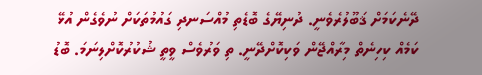ދޭނެކަމަށް ޤަބޫލުރެވެނީ. ދުނިޔޭގެ ބޮޑެތި މުއްސަނދި ގައުމުތަކަށް ނުވެގެން އުޅޭ ކަމެއް ކިހިނެތް މިރާއްޖޭން ވަކިކޮށްދޭނީ. ތި ވަރުވެސް ވީތީ ޝުކުރުކޮށްލިނަމަ. ބޮޑު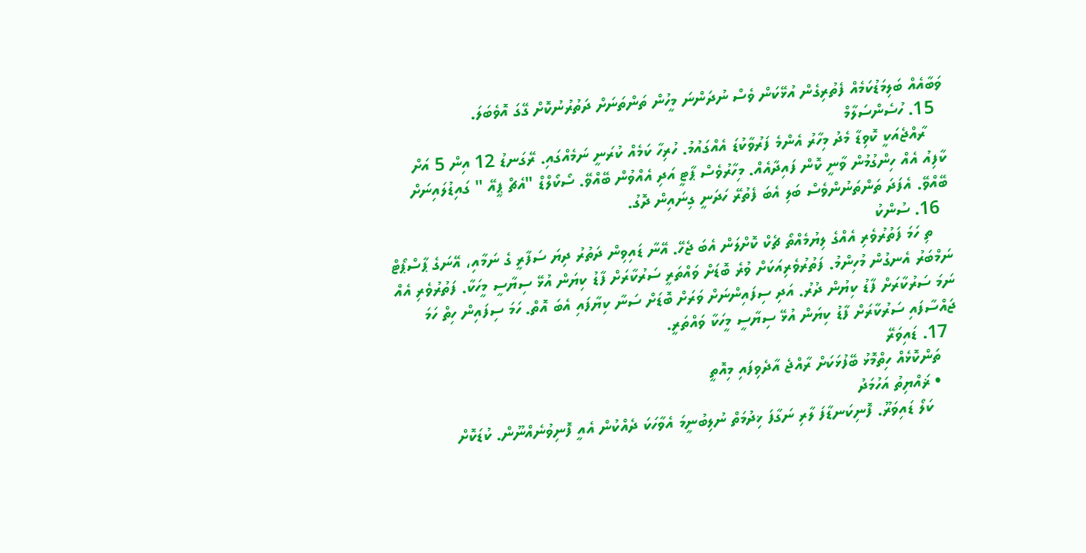ވަބާއެއް ބަލިމަޑުކަމެއް ފެތުރިގެން އުޅޭކަން ވެސް ނުދަންނަ މީހުން ތަންތަނަށް ދަތުރުނުކޮށް ގޭގަ އޮވެބަލަ.
  15. ހުސެންސަލާމް
    ރާއްޖެއަކީ ކޮވިޑާ މެދު މިހާރު އެންމެ ފަރުވާކުޑަ އެއްގައުމު. ހުރިހާ ކަމެއް ކުރަނީ ނަމެއްގައި. ރޭގަނޑު 12 އިން 5 އަށް ކާފިއު އެއް ހިންގުމުން ވާނީ ކޮން ފައިދާއެއް. މިހާރުވެސް ޕާޓީ އަދި އެއްވުން ބޭއްވޭ. ސޯކޯލްޑް "އެޗް ޕީއޭ " ގައިޑުލައިނަށް ބޭއްވޭ. އެފަދަ ތަންތަނުންވެސް ބަލި އެބަ ފެތުރޭ ހަދަނީ ގިނައިން ދޮގު.
  16. ސުންކު
    ތި ހަމަ ފަތުރުވެރި އެއްގެ ލިޔުމެއްތޯ ޗެކް ކޮށްލަން އެބަ ޖެހޭ. އޭނާ ޑައިވިން ދަތުރު ދިޔަ ސަފާރީ ގެ ނަމާއި، އޭނަގެ ޕާސްޕޯޓް ނަމްބަރު އެނގުން މުހިންމު. ފަތުރުވެރިއަކަށް ވުރެ ބޮޑަށް ވައްތަރީ ސަރުކާރަށް ފާޑު ކިޔަން އުޅޭ ސިޔާސީ މީހަކާ. ފަތުރުވެރި އެއް ނަމަ ސަރުކާރަށް ފާޑު ކިޔުން ދުރު. އަދި ސިފައިންނަށް ވަރަށް ބޮޑަށް ސަނާ ކިޔާފައި އެބަ އޮތް. ހަމަ ސިފައިން ހިތް ހަމަ ޖައްސާފައި ސަރުކާރަށް ފާޑު ކިޔަން އުޅޭ ސިޔާސީ މީހަކާ ވައްތަރީ.
  17. ޑައިވަރޭ
    ތަންކޮޅެއް ހިތްމޮޅު ބޭފުޅަކަށް ރާއްޖެ އާދެވިފައި މިއޮތީ
    • ޜައްޔިތު އަހުމަދު
      ކަލޯ ޑައިވަރޫ. ފޮނިކަނޑާފަ ލާރި ނަގާފަ ޚިދުމަތް ނުލިބުނީމަ އެވާހަކަ ދެއްކުން އެއީ ފޮނިވުނެއްނޫން. ކުޑަކޮށް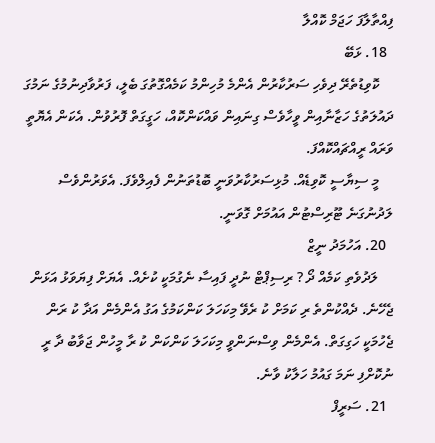ފިއްތާލާފަ ހަޖަމް ކޮއްލާ
  18. ޅަބޭ
    ކޮވިޑުތެރޭ ދިވެހި ސަރުކާރުން އެންމެ މުހިންމު ކަމެއްގޮތުގަ ބެލީ، ފަރުވާދިނުމުގެ ނަމުގަ ދައުލަތުގެ ހަޒާނާއިން ވީހާވެސް ގިނައިން ވައްކަންކޮއް، ހަގީގަތް ފޮރުވުން. އެކަން އެޔޮތީ ވަރައް ރީއްޗައްކޮއްފަ.
    މީ ސިޔާސީ ކޮވިޑެއް. މުޅިސަރުކާރުވަނީ ބޮޑުތަނުން ފެއިލްވެފަ. އެވަރުންވެސް ލަދުނުގަނެ ޓޫރިސްޓުން އައުމަށް ގޮވަނީ.
  20. އަހުމަދު ނީޒް
    ލަދުވެތި ކަމެއް ދޯ ? ރިސިޕްޓް ނުދީ ފައިސާ ނެގުމަކީ ކުށެއް. އެޔަށް ފިޔަވަޅު އަޅަން ޖެހޭނެ. ދެއްކުންތެ ރި ކަމަށް ކު ރެވޭ މިކަހަލަ ކަންކަމުގެ އަގު އެންމެން އަދާ ކު ރަން ޖެހުމަކީ ހަގިގަތް. އެންމެން ވިސްނަންވީ މިކަހަލަ ކަންކަން ކު ރާ މީހުން ޖަވާބު ދާ ރީ ނުކޮށްފި ނަމަ ގައުމު ހަލާކު ވާނެ.
  21. ސަރީފް